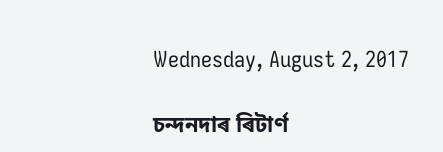Wednesday, August 2, 2017

চন্দনদাৰ ৰিটাৰ্ণ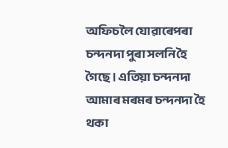অফিচলৈ যোৱাৰেপৰা চন্দনদা পুৰা সলনি হৈ গৈছে । এতিয়া চন্দনদা আমাৰ মৰমৰ চন্দনদা হৈ থকা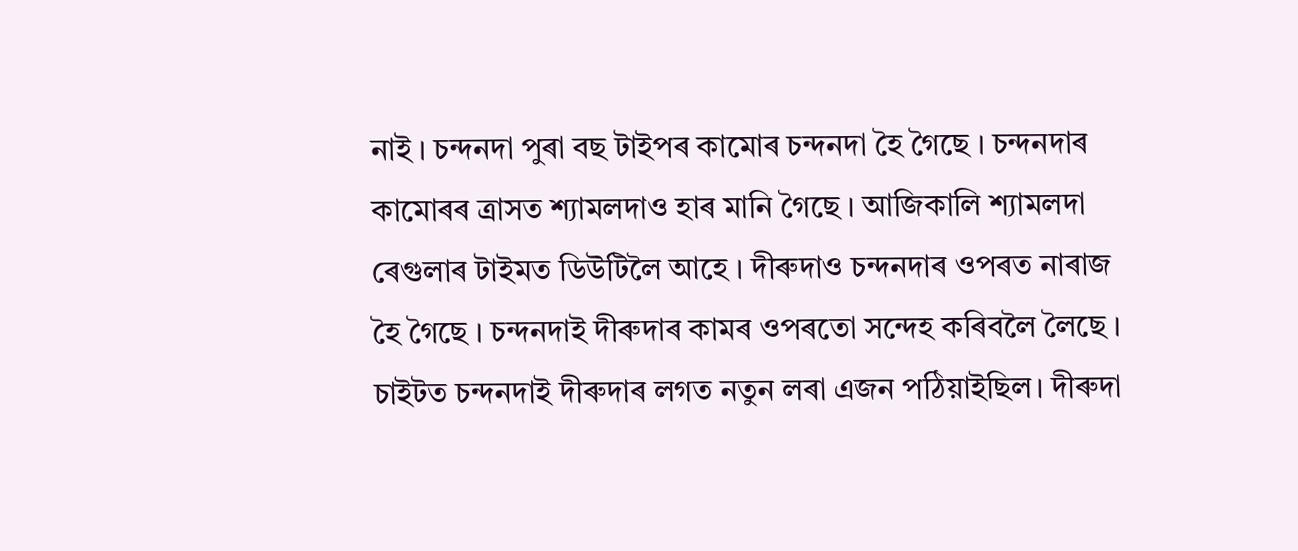নাই । চন্দনদা পুৰা বছ টাইপৰ কামোৰ চন্দনদা হৈ গৈছে । চন্দনদাৰ কামোৰৰ ত্ৰাসত শ্যামলদাও হাৰ মানি গৈছে । আজিকালি শ্যামলদা ৰেগুলাৰ টাইমত ডিউটিলৈ আহে । দীৰুদাও চন্দনদাৰ ওপৰত নাৰাজ হৈ গৈছে । চন্দনদাই দীৰুদাৰ কামৰ ওপৰতো সন্দেহ কৰিবলৈ লৈছে । চাইটত চন্দনদাই দীৰুদাৰ লগত নতুন লৰা এজন পঠিয়াইছিল। দীৰুদা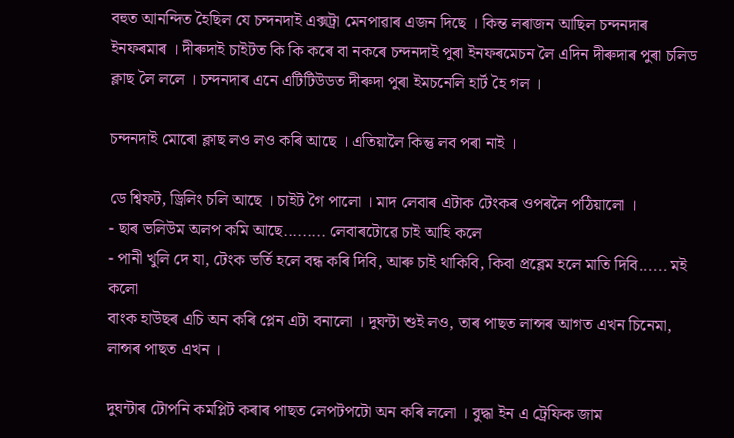বহুত আনন্দিত হৈছিল যে চন্দনদাই এক্সট্ৰা মেনপাৱাৰ এজন দিছে । কিন্ত লৰাজন আছিল চন্দনদাৰ ইনফৰমাৰ । দীৰুদাই চাইটত কি কি কৰে বা নকৰে চন্দনদাই পুৰা ইনফৰমেচন লৈ এদিন দীৰুদাৰ পুৰা চলিড ক্লাছ লৈ ললে । চন্দনদাৰ এনে এটিটিউডত দীৰুদা পুৰা ইমচনেলি হাৰ্ট হৈ গল ।

চন্দনদাই মোৰো ক্লাছ লও লও কৰি আছে । এতিয়ালৈ কিন্তু লব পৰা নাই ।

ডে শ্বিফট, ড্ৰিলিং চলি আছে । চাইট গৈ পালো । মাদ লেবাৰ এটাক টেংকৰ ওপৰলৈ পঠিয়ালো ।
- ছাৰ ভলিউম অলপ কমি আছে......... লেবাৰটোৱে চাই আহি কলে
- পানী খুলি দে যা, টেংক ভৰ্তি হলে বন্ধ কৰি দিবি, আৰু চাই থাকিবি, কিবা প্ৰব্লেম হলে মাতি দিবি...... মই কলো
বাংক হাউছৰ এচি অন কৰি প্লেন এটা বনালো । দুঘন্টা শুই লও, তাৰ পাছত লান্সৰ আগত এখন চিনেমা, লান্সৰ পাছত এখন ।

দুঘন্টাৰ টোপনি কমপ্লিট কৰাৰ পাছত লেপটপটো অন কৰি ললো । বুদ্ধা ইন এ ট্ৰেফিক জাম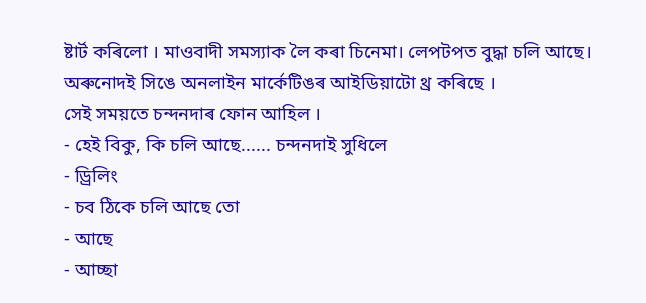ষ্টাৰ্ট কৰিলো । মাওবাদী সমস্যাক লৈ কৰা চিনেমা। লেপটপত বুদ্ধা চলি আছে। অৰুনোদই সিঙে অনলাইন মাৰ্কেটিঙৰ আইডিয়াটো থ্ৰ কৰিছে ।
সেই সময়তে চন্দনদাৰ ফোন আহিল ।
- হেই বিকু, কি চলি আছে...... চন্দনদাই সুধিলে
- ড্ৰিলিং
- চব ঠিকে চলি আছে তো
- আছে
- আচ্ছা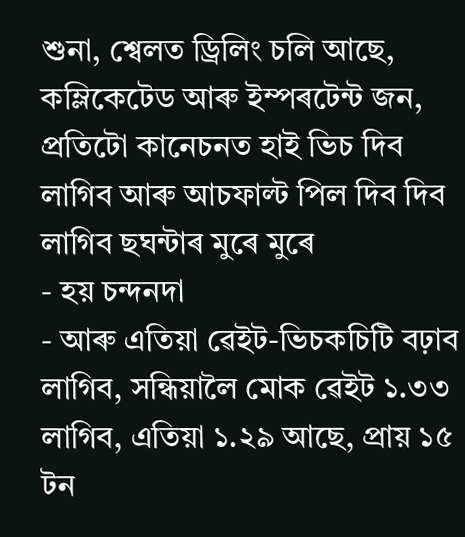শুনা, শ্বেলত ড্ৰিলিং চলি আছে, কম্লিকেটেড আৰু ইম্পৰটেন্ট জন, প্ৰতিটো কানেচনত হাই ভিচ দিব লাগিব আৰু আচফাল্ট পিল দিব দিব লাগিব ছঘন্টাৰ মুৰে মুৰে
- হয় চন্দনদা
- আৰু এতিয়া ৱেইট-ভিচকচিটি বঢ়াব লাগিব, সন্ধিয়ালৈ মোক ৱেইট ১.৩৩ লাগিব, এতিয়া ১.২৯ আছে, প্ৰায় ১৫ টন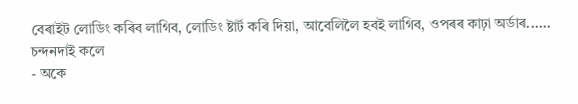বেৰাইট লোডিং কৰিব লাগিব, লোডিং ষ্টাৰ্ট কৰি দিয়া, আবেলিলৈ হবই লাগিব, ওপৰৰ কাঢ়া অৰ্ডাৰ...... চন্দনদাই কলে
- অকে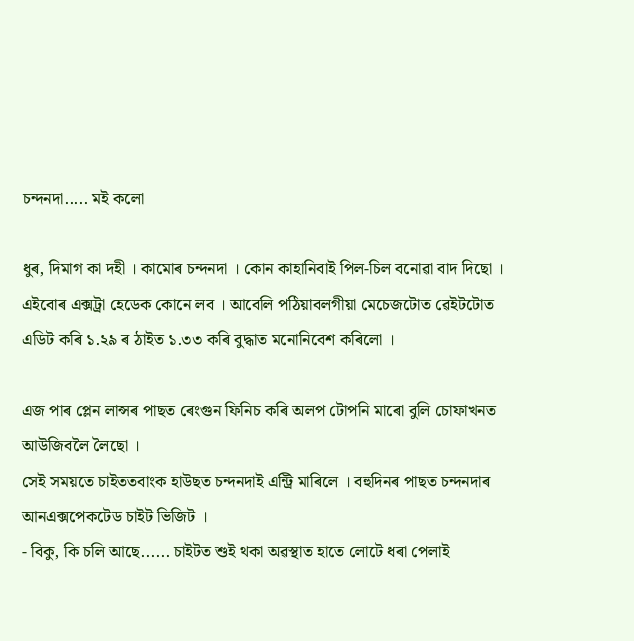চন্দনদা..... মই কলো

ধুৰ, দিমাগ কা দহী । কামোৰ চন্দনদা । কোন কাহানিবাই পিল-চিল বনোৱা বাদ দিছো । এইবোৰ এক্সট্ৰা হেডেক কোনে লব । আবেলি পঠিয়াবলগীয়া মেচেজটোত ৱেইটটোত এডিট কৰি ১.২৯ ৰ ঠাইত ১.৩৩ কৰি বুদ্ধাত মনোনিবেশ কৰিলো ।

এজ পাৰ প্লেন লান্সৰ পাছত ৰেংগুন ফিনিচ কৰি অলপ টোপনি মাৰো বুলি চোফাখনত আউজিবলৈ লৈছো ।
সেই সময়তে চাইততবাংক হাউছত চন্দনদাই এন্ট্ৰি মাৰিলে । বহুদিনৰ পাছত চন্দনদাৰ আনএক্সপেকটেড চাইট ভিজিট ।
- বিকু, কি চলি আছে...... চাইটত শুই থকা অৱস্থাত হাতে লোটে ধৰা পেলাই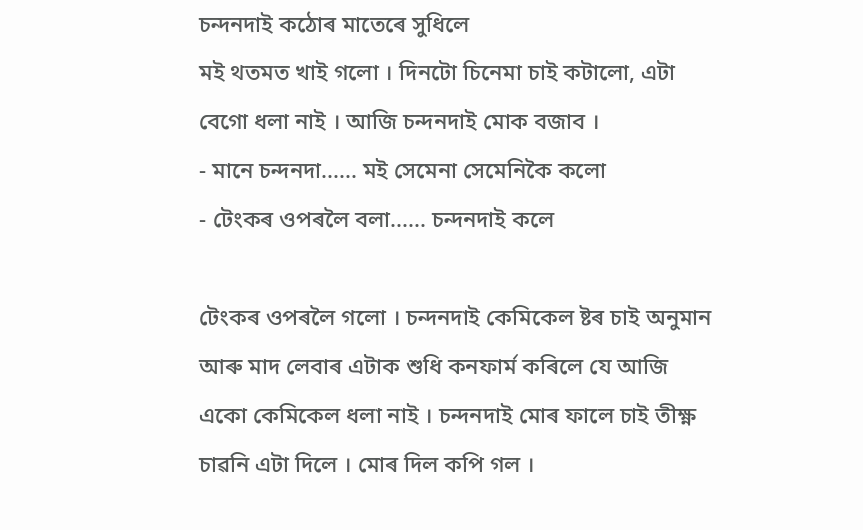চন্দনদাই কঠোৰ মাতেৰে সুধিলে
মই থতমত খাই গলো । দিনটো চিনেমা চাই কটালো, এটা বেগো ধলা নাই । আজি চন্দনদাই মোক বজাব ।
- মানে চন্দনদা...... মই সেমেনা সেমেনিকৈ কলো
- টেংকৰ ওপৰলৈ বলা...... চন্দনদাই কলে

টেংকৰ ওপৰলৈ গলো । চন্দনদাই কেমিকেল ষ্টৰ চাই অনুমান আৰু মাদ লেবাৰ এটাক শুধি কনফাৰ্ম কৰিলে যে আজি একো কেমিকেল ধলা নাই । চন্দনদাই মোৰ ফালে চাই তীক্ষ্ণ চাৱনি এটা দিলে । মোৰ দিল কপি গল ।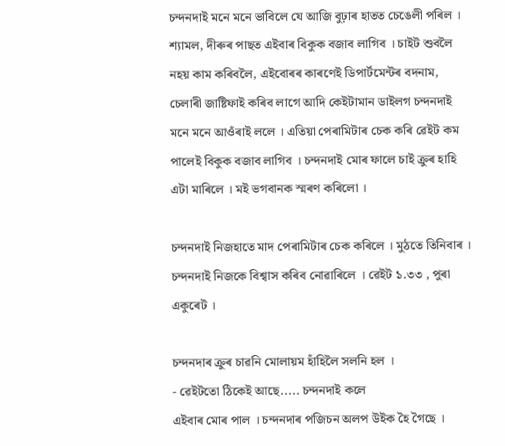চন্দনদাই মনে মনে ভাবিলে যে আজি বুঢ়াৰ হাতত চেঙেলী পৰিল । শ্যামল, দীৰুৰ পাছত এইবাৰ বিকুক বজাব লাগিব । চাইট শুবলৈ নহয় কাম কৰিবলৈ, এইবোৰৰ কাৰণেই ডিপাৰ্টমেন্টৰ বদনাম, চেলাৰী জাষ্টিফাই কৰিব লাগে আদি কেইটামান ডাইলগ চন্দনদাই মনে মনে আওঁৰাই ললে । এতিয়া পেৰামিটাৰ চেক কৰি ৱেইট কম পালেই বিকুক বজাব লাগিব । চন্দনদাই মোৰ ফালে চাই ক্ৰুৰ হাহি এটা মাৰিলে । মই ভগবানক স্মৰণ কৰিলো ।

চন্দনদাই নিজহাতে মাদ পেৰামিটাৰ চেক কৰিলে । মুঠতে তিনিবাৰ । চন্দনদাই নিজকে বিশ্বাস কৰিব নোৱাৰিলে । ৱেইট ১.৩৩ , পুৰা একুৰেট ।

চন্দনদাৰ ক্ৰুৰ চাৱনি মোলায়ম হাঁহিলৈ সলনি হল ।
- ৱেইটতো ঠিকেই আছে..... চন্দনদাই কলে
এইবাৰ মোৰ পাল । চন্দনদাৰ পজিচন অলপ উইক হৈ গৈছে ।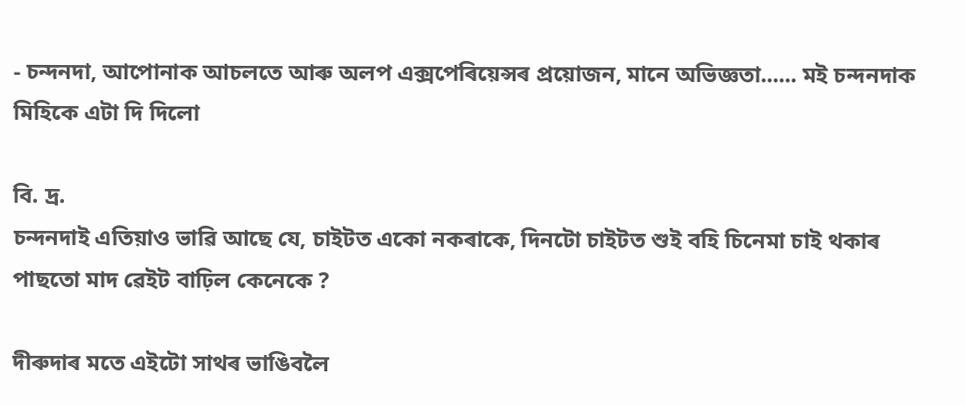- চন্দনদা, আপোনাক আচলতে আৰু অলপ এক্সপেৰিয়েন্সৰ প্ৰয়োজন, মানে অভিজ্ঞতা...... মই চন্দনদাক মিহিকে এটা দি দিলো

বি. দ্ৰ.
চন্দনদাই এতিয়াও ভাৱি আছে যে, চাইটত একো নকৰাকে, দিনটো চাইটত শুই বহি চিনেমা চাই থকাৰ পাছতো মাদ ৱেইট বাঢ়িল কেনেকে ?

দীৰুদাৰ মতে এইটো সাথৰ ভাঙিবলৈ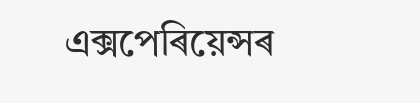এক্সপেৰিয়েন্সৰ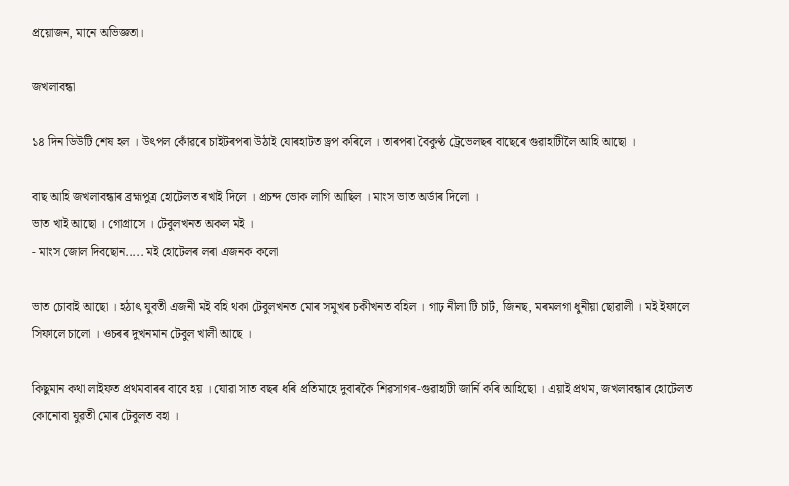প্ৰয়োজন, মানে অভিজ্ঞতা।

জখলাবন্ধা

১৪ দিন ডিউটি শেষ হল । উৎপল কোঁৱৰে চাইটৰপৰা উঠাই যোৰহাটত ড্ৰপ কৰিলে । তাৰপৰা বৈকুণ্ঠ ট্ৰেভেলছৰ বাছেৰে গুৱাহাটীলৈ আহি আছো ।

বাছ আহি জখলাবন্ধাৰ ব্ৰহ্মপুত্ৰ হোটেলত ৰখাই দিলে । প্ৰচন্দ ভোক লাগি আছিল । মাংস ভাত অৰ্ডাৰ দিলো ।
ভাত খাই আছো । গোগ্ৰাসে । টেবুলখনত অকল মই ।
- মাংস জোল দিবছোন..... মই হোটেলৰ লৰা এজনক কলো

ভাত চোবাই আছো । হঠাৎ যুবতী এজনী মই বহি থকা টেবুলখনত মোৰ সমুখৰ চকীখনত বহিল । গাঢ় নীলা টি চাৰ্ট, জিনছ, মৰমলগা ধুনীয়া ছোৱালী । মই ইফালে সিফালে চালো । ওচৰৰ দুখনমান টেবুল খালী আছে ।

কিছুমান কথা লাইফত প্ৰথমবাৰৰ বাবে হয় । যোৱা সাত বছৰ ধৰি প্ৰতিমাহে দুবাৰকৈ শিৱসাগৰ-গুৱাহাটী জাৰ্নি কৰি আহিছো । এয়াই প্ৰথম, জখলাবন্ধাৰ হোটেলত কোনোবা যুৱতী মোৰ টেবুলত বহা ।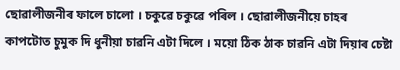ছোৱালীজনীৰ ফালে চালো । চকুৱে চকুৱে পৰিল । ছোৱালীজনীয়ে চাহৰ কাপটোত চুমুক দি ধুনীয়া চাৱনি এটা দিলে । ময়ো ঠিক ঠাক চাৱনি এটা দিয়াৰ চেষ্টা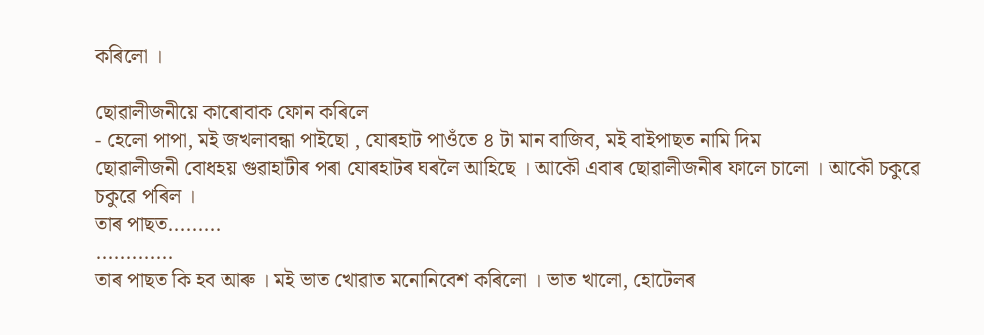কৰিলো ।

ছোৱালীজনীয়ে কাৰোবাক ফোন কৰিলে
- হেলো পাপা, মই জখলাবন্ধা পাইছো , যোৰহাট পাওঁতে ৪ টা মান বাজিব, মই বাইপাছত নামি দিম
ছোৱালীজনী বোধহয় গুৱাহাটীৰ পৰা যোৰহাটৰ ঘৰলৈ আহিছে । আকৌ এবাৰ ছোৱালীজনীৰ ফালে চালো । আকৌ চকুৱে চকুৱে পৰিল ।
তাৰ পাছত.........
.............
তাৰ পাছত কি হব আৰু । মই ভাত খোৱাত মনোনিবেশ কৰিলো । ভাত খালো, হোটেলৰ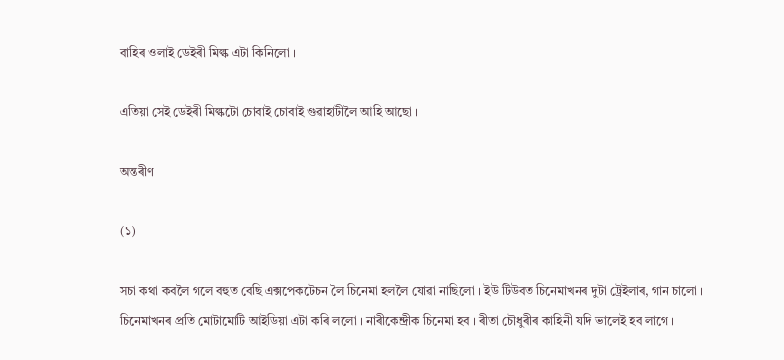বাহিৰ ওলাই ডেইৰী মিল্ক এটা কিনিলো ।

এতিয়া সেই ডেইৰী মিল্কটো চোবাই চোবাই গুৱাহাটীলৈ আহি আছো ।

অন্তৰীণ

(১)

সচা কথা কবলৈ গলে বহুত বেছি এক্সপেকটেচন লৈ চিনেমা হললৈ যোৱা নাছিলো । ইউ টিউবত চিনেমাখনৰ দুটা ট্ৰেইলাৰ, গান চালো । চিনেমাখনৰ প্ৰতি মোটামোটি আইডিয়া এটা কৰি ললো । নাৰীকেন্দ্ৰীক চিনেমা হব । ৰীতা চৌধুৰীৰ কাহিনী যদি ভালেই হব লাগে ।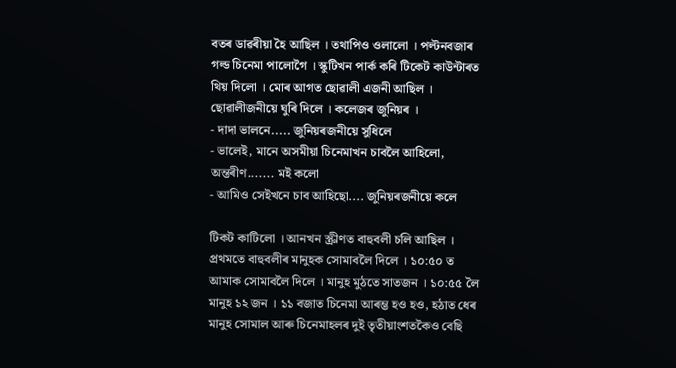বতৰ ডাৱৰীয়া হৈ আছিল । তথাপিও ওলালো । পল্টনবজাৰ গল্ড চিনেমা পালোগৈ । স্কুটিখন পাৰ্ক কৰি টিকেট কাউন্টাৰত থিয় দিলো । মোৰ আগত ছোৱালী এজনী আছিল । ছোৱালীজনীয়ে ঘুৰি দিলে । কলেজৰ জুনিয়ৰ ।
- দাদা ভালনে..... জুনিয়ৰজনীয়ে সুধিলে
- ভালেই, মানে অসমীয়া চিনেমাখন চাবলৈ আহিলো, অন্তৰীণ....... মই কলো
- আমিও সেইখনে চাব আহিছো.... জুনিয়ৰজনীয়ে কলে

টিকট কাটিলো । আনখন স্ক্ৰীণত বাহুবলী চলি আছিল । প্ৰথমতে বাহুবলীৰ মানুহক সোমাবলৈ দিলে । ১০:৫০ ত আমাক সোমাবলৈ দিলে । মানুহ মুঠতে সাতজন । ১০:৫৫ লৈ মানুহ ১২ জন । ১১ বজাত চিনেমা আৰম্ভ হও হও, হঠাত ধেৰ মানুহ সোমাল আৰু চিনেমাহলৰ দুই তৃতীয়াংশতকৈও বেছি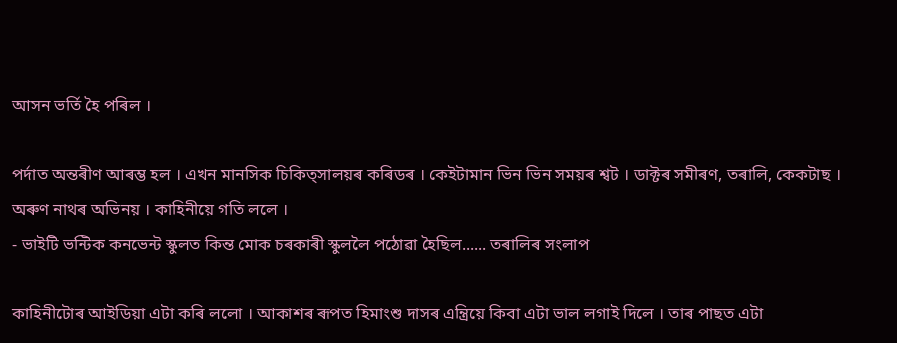আসন ভৰ্তি হৈ পৰিল ।

পৰ্দাত অন্তৰীণ আৰম্ভ হল । এখন মানসিক চিকিত্সালয়ৰ কৰিডৰ । কেইটামান ভিন ভিন সময়ৰ শ্বট । ডাক্টৰ সমীৰণ, তৰালি, কেকটাছ । অৰুণ নাথৰ অভিনয় । কাহিনীয়ে গতি ললে ।
- ভাইটি ভন্টিক কনভেন্ট স্কুলত কিন্ত মোক চৰকাৰী স্কুললৈ পঠোৱা হৈছিল...... তৰালিৰ সংলাপ

কাহিনীটোৰ আইডিয়া এটা কৰি ললো । আকাশৰ ৰূপত হিমাংশু দাসৰ এন্ত্ৰিয়ে কিবা এটা ভাল লগাই দিলে । তাৰ পাছত এটা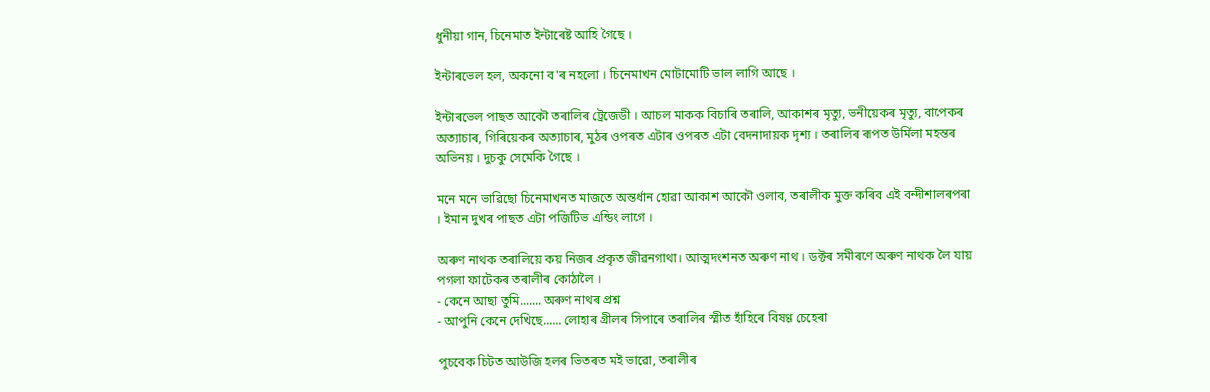ধুনীয়া গান, চিনেমাত ইন্টাৰেষ্ট আহি গৈছে ।

ইন্টাৰভেল হল, অকনো ব'ৰ নহলো । চিনেমাখন মোটামোটি ভাল লাগি আছে ।

ইন্টাৰভেল পাছত আকৌ তৰালিৰ ট্ৰেজেডী । আচল মাকক বিচাৰি তৰালি, আকাশৰ মৃত্যু, ভনীয়েকৰ মৃত্যু, বাপেকৰ অত্যাচাৰ, গিৰিয়েকৰ অত্যাচাৰ, মুঠৰ ওপৰত এটাৰ ওপৰত এটা বেদনাদায়ক দৃশ্য । তৰালিৰ ৰূপত উৰ্মিলা মহন্তৰ অভিনয় । দুচকু সেমেকি গৈছে ।

মনে মনে ভাৱিছো চিনেমাখনত মাজতে অন্তৰ্ধান হোৱা আকাশ আকৌ ওলাব, তৰালীক মুক্ত কৰিব এই বন্দীশালৰপৰা । ইমান দুখৰ পাছত এটা পজিটিভ এন্ডিং লাগে ।

অৰুণ নাথক তৰালিয়ে কয় নিজৰ প্ৰকৃত জীৱনগাথা। আত্মদংশনত অৰুণ নাথ । ডক্টৰ সমীৰণে অৰুণ নাথক লৈ যায় পগলা ফাটেকৰ তৰালীৰ কোঠালৈ ।
- কেনে আছা তুমি....... অৰুণ নাথৰ প্ৰশ্ন
- আপুনি কেনে দেখিছে...... লোহাৰ গ্ৰীলৰ সিপাৰে তৰালিৰ স্মীত হাঁহিৰে বিষণ্ণ চেহেৰা

পুচবেক চিটত আউজি হলৰ ভিতৰত মই ভাৱো, তৰালীৰ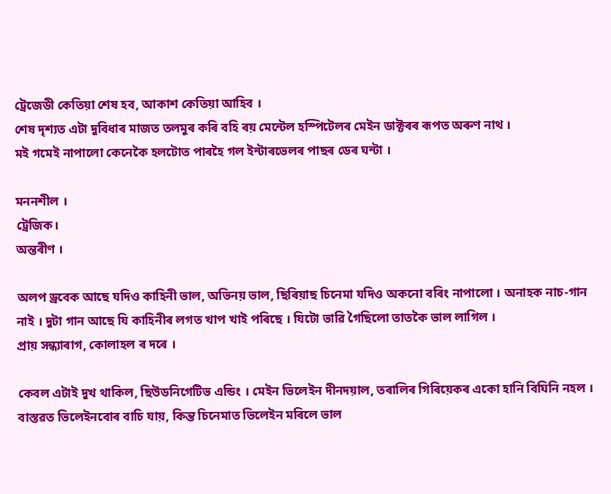ট্ৰেজেডী কেতিয়া শেষ হব, আকাশ কেতিয়া আহিব ।
শেষ দৃশ্যত এটা দুবিধাৰ মাজত তলমুৰ কৰি বহি ৰয় মেন্টেল হস্পিটেলৰ মেইন ডাক্টৰৰ ৰূপত অৰুণ নাথ ।
মই গমেই নাপালো কেনেকৈ হলটোত পাৰহৈ গল ইন্টাৰভেলৰ পাছৰ ডেৰ ঘন্টা ।

মননশীল ।
ট্ৰেজিক।
অন্তৰীণ ।

অলপ ড্ৰবেক আছে যদিও কাহিনী ভাল, অভিনয় ভাল, ছিৰিয়াছ চিনেমা যদিও অকনো বৰিং নাপালো । অনাহক নাচ-গান নাই । দুটা গান আছে যি কাহিনীৰ লগত খাপ খাই পৰিছে । যিটো ভাৱি গৈছিলো তাতকৈ ভাল লাগিল ।
প্ৰায় সন্ধ্যাৰাগ, কোলাহল ৰ দৰে ।

কেবল এটাই দুখ থাকিল, ছিউডনিগেটিভ এন্ডিং । মেইন ভিলেইন দীনদয়াল, তৰালিৰ গিৰিয়েকৰ একো হানি বিঘিনি নহল ।
বাস্তৱত ভিলেইনবোৰ বাচি যায়, কিন্ত চিনেমাত ভিলেইন মৰিলে ভাল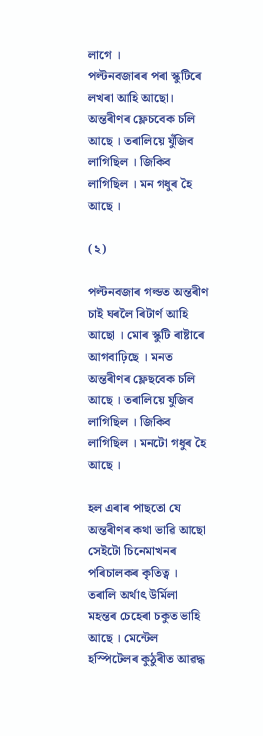লাগে ।
পল্টনবজাৰৰ পৰা স্কুটিৰে লখৰা আহি আছো। অন্তৰীণৰ ফ্লেচবেক চলি আছে । তৰালিয়ে যুঁজিব লাগিছিল । জিকিব লাগিছিল । মন গধুৰ হৈ আছে ।

(২)

পল্টনবজাৰ গল্ডত অন্তৰীণ চাই ঘৰলৈ ৰিটাৰ্ণ আহি আছো । মোৰ স্কুটি ৰাষ্টাৰে আগবাঢ়িছে । মনত অন্তৰীণৰ ফ্লেছবেক চলি আছে । তৰালিয়ে যুজিব লাগিছিল । জিকিব লাগিছিল । মনটো গধুৰ হৈ আছে ।

হল এৰাৰ পাছতো যে অন্তৰীণৰ কথা ভাৱি আছো সেইটো চিনেমাখনৰ পৰিচালকৰ কৃতিত্ব । তৰালি অৰ্থাৎ উৰ্মিলা মহন্তৰ চেহেৰা চকুত ভাহি আছে । মেন্টেল হস্পিটেলৰ কুঠুৰীত আৱদ্ধ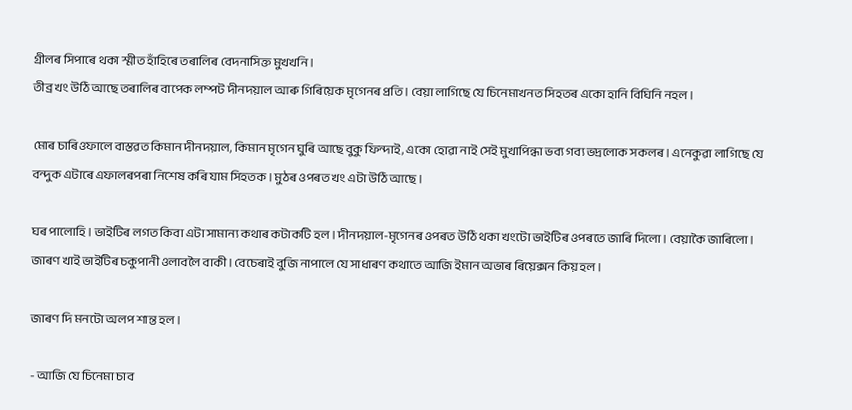গ্ৰীলৰ সিপাৰে থকা স্মীত হাঁহিৰে তৰালিৰ বেদনাসিক্ত মুখখনি ।
তীব্ৰ খং উঠি আছে তৰালিৰ বাপেক লম্পট দীনদয়াল আৰু গিৰিয়েক মৃগেনৰ প্ৰতি । বেয়া লাগিছে যে চিনেমাখনত সিহতৰ একো হানি বিঘিনি নহল ।

মোৰ চাৰিওফালে বাস্তৱত কিমান দীনদয়াল, কিমান মৃগেন ঘুৰি আছে বুকু ফিন্দাই, একো হোৱা নাই সেই মুখাপিন্ধা ভব্য গব্য ভদ্ৰলোক সকলৰ । এনেকুৱা লাগিছে যে বন্দুক এটাৰে এফালৰপৰা নিশেষ কৰি যাম সিহতক । মুঠৰ ওপৰত খং এটা উঠি আছে ।

ঘৰ পালোহি । ভাইটিৰ লগত কিবা এটা সামান্য কথাৰ কটাকটি হল । দীনদয়াল-মৃগেনৰ ওপৰত উঠি থকা খংটো ভাইটিৰ ওপৰতে জাৰি দিলো । বেয়াকৈ জাৰিলো । জাৰণ খাই ভাইটিৰ চকুপানী ওলাবলৈ বাকী । বেচেৰাই বুজি নাপালে যে সাধাৰণ কথাতে আজি ইমান অভাৰ ৰিয়েক্সন কিয় হল ।

জাৰণ দি মনটো অলপ শান্ত হল ।

- আজি যে চিনেমা চাব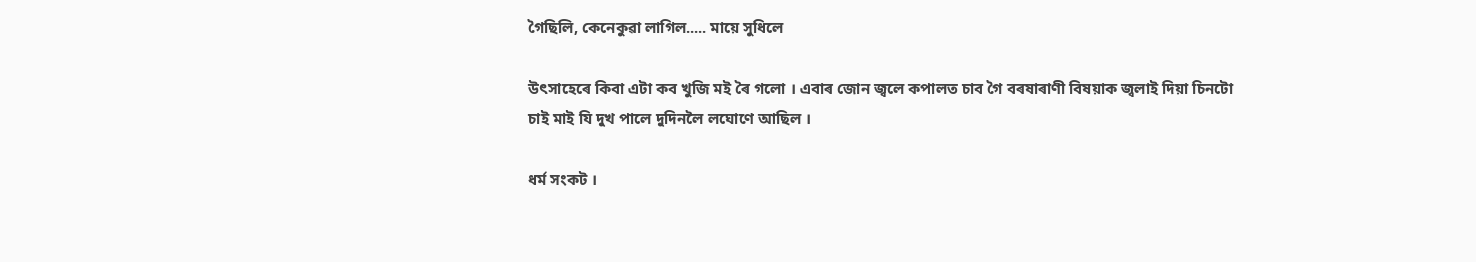গৈছিলি, কেনেকুৱা লাগিল..... মায়ে সুধিলে

উৎসাহেৰে কিবা এটা কব খুজি মই ৰৈ গলো । এবাৰ জোন জ্বলে কপালত চাব গৈ বৰষাৰাণী বিষয়াক জ্বলাই দিয়া চিনটো চাই মাই যি দুখ পালে দুদিনলৈ লঘোণে আছিল ।

ধৰ্ম সংকট ।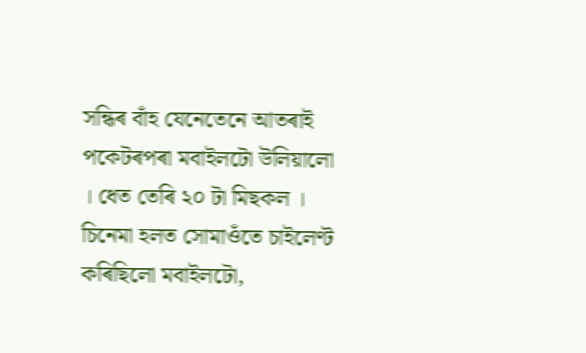সন্ধিৰ বাঁহ যেনেতেনে আতৰাই পকেটৰপৰা মবাইলটো উলিয়ালো । ধেত তেৰি ২০ টা মিছকল । চিনেমা হলত সোমাওঁতে চাইলেণ্ট কৰিছিলো মবাইলটো,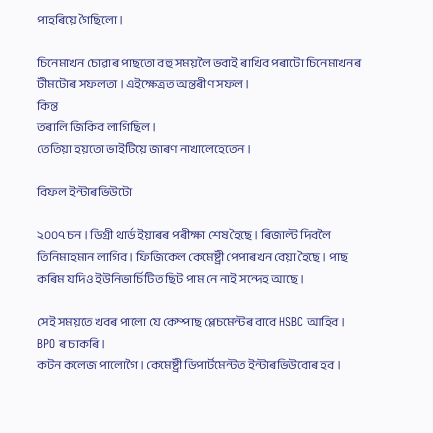পাহৰিয়ে গৈছিলো ।

চিনেমাখন চোৱাৰ পাছতো বহু সময়লৈ ভবাই ৰাখিব পৰাটো চিনেমাখনৰ টীমটোৰ সফলতা । এইক্ষেত্ৰত অন্তৰীণ সফল ।
কিন্ত
তৰালি জিকিব লাগিছিল ।
তেতিয়া হয়তো ভাইটিয়ে জাৰণ নাখালেহেতেন ।

বিফল ইন্টাৰভিউটো

২০০৭ চন । ডিগ্ৰী থাৰ্ড ইয়াৰৰ পৰীক্ষা শেষ হৈছে । ৰিজাল্ট দিবলৈ তিনিমাহমান লাগিব । ফিজিকেল কেমেষ্ট্ৰী পেপাৰখন বেয়া হৈছে । পাছ কৰিম যদিও ইউনিভাৰ্চিটিত ছিট পাম নে নাই সন্দেহ আছে ।

সেই সময়তে খবৰ পালো যে কেম্পাছ প্লেচমেন্টৰ বাবে HSBC আহিব । BPO ৰ চাকৰি ।
কটন কলেজ পালোগৈ । কেমেষ্ট্ৰী ডিপাৰ্টমেন্টত ইন্টাৰভিউবোৰ হব ।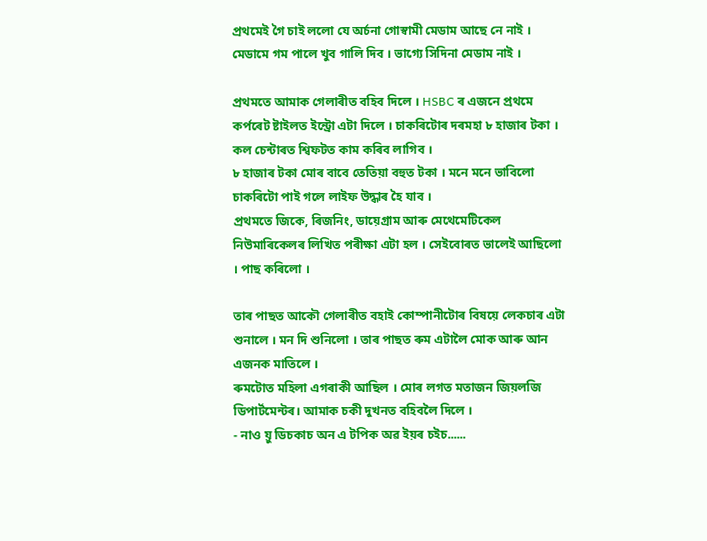প্ৰথমেই গৈ চাই ললো যে অৰ্চনা গোস্বামী মেডাম আছে নে নাই । মেডামে গম পালে খুব গালি দিব । ভাগ্যে সিদিনা মেডাম নাই ।

প্ৰথমতে আমাক গেলাৰীত বহিব দিলে । HSBC ৰ এজনে প্ৰথমে কৰ্পৰেট ষ্টাইলত ইন্ট্ৰো এটা দিলে । চাকৰিটোৰ দৰমহা ৮ হাজাৰ টকা । কল চেন্টাৰত শ্বিফটত কাম কৰিব লাগিব ।
৮ হাজাৰ টকা মোৰ বাবে তেতিয়া বহুত টকা । মনে মনে ভাবিলো চাকৰিটো পাই গলে লাইফ উদ্ধাৰ হৈ যাব ।
প্ৰথমতে জিকে, ৰিজনিং, ডায়েগ্ৰাম আৰু মেথেমেটিকেল নিউমাৰিকেলৰ লিখিত পৰীক্ষা এটা হল । সেইবোৰত ভালেই আছিলো । পাছ কৰিলো ।

তাৰ পাছত আকৌ গেলাৰীত বহাই কোম্পানীটোৰ বিষয়ে লেকচাৰ এটা শুনালে । মন দি শুনিলো । তাৰ পাছত ৰুম এটালৈ মোক আৰু আন এজনক মাতিলে ।
ৰুমটোত মহিলা এগৰাকী আছিল । মোৰ লগত মতাজন জিয়লজি ডিপাৰ্টমেন্টৰ। আমাক চকী দুখনত বহিবলৈ দিলে ।
- নাও য়ু ডিচকাচ অন এ টপিক অৱ ইয়ৰ চইচ......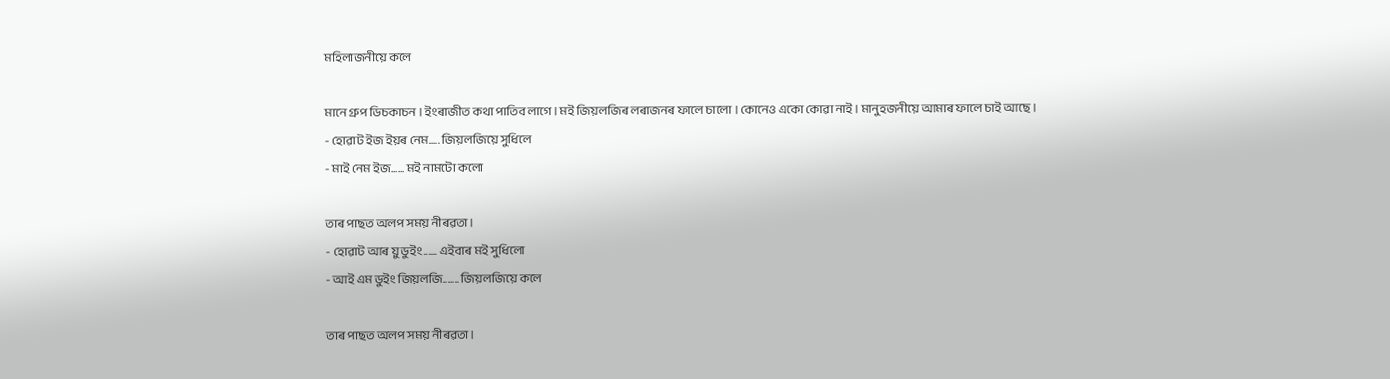মহিলাজনীয়ে কলে

মানে গ্ৰুপ ডিচকাচন । ইংৰাজীত কথা পাতিব লাগে । মই জিয়লজিৰ লৰাজনৰ ফালে চালো । কোনেও একো কোৱা নাই । মানুহজনীয়ে আমাৰ ফালে চাই আছে ।
- হোৱাট ইজ ইয়ৰ নেম..... জিয়লজিয়ে সুধিলে
- মাই নেম ইজ...... মই নামটো কলো

তাৰ পাছত অলপ সময় নীৰৱতা।
- হোৱাট আৰ য়ু ডুইং...... এইবাৰ মই সুধিলো
- আই এম ডুইং জিয়লজি....... জিয়লজিয়ে কলে

তাৰ পাছত অলপ সময় নীৰৱতা।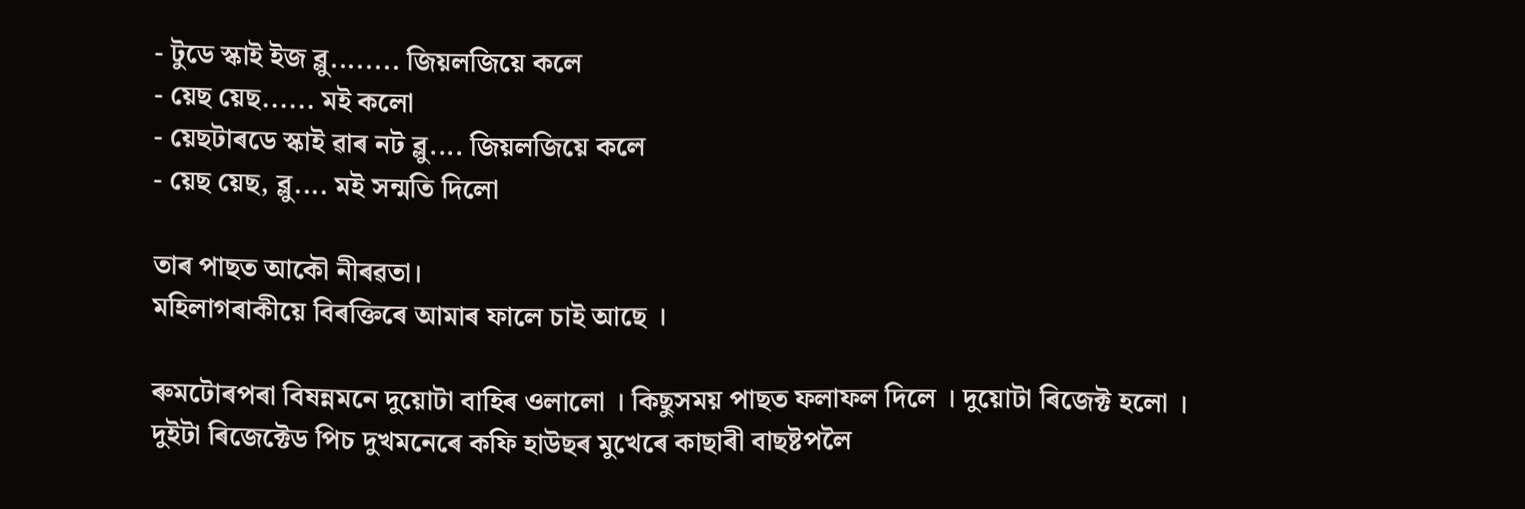- টুডে স্কাই ইজ ব্লু........ জিয়লজিয়ে কলে
- য়েছ য়েছ...... মই কলো
- য়েছটাৰডে স্কাই ৱাৰ নট ব্লু.... জিয়লজিয়ে কলে
- য়েছ য়েছ, ব্লু.... মই সন্মতি দিলো

তাৰ পাছত আকৌ নীৰৱতা।
মহিলাগৰাকীয়ে বিৰক্তিৰে আমাৰ ফালে চাই আছে ।

ৰুমটোৰপৰা বিষন্নমনে দুয়োটা বাহিৰ ওলালো । কিছুসময় পাছত ফলাফল দিলে । দুয়োটা ৰিজেক্ট হলো ।
দুইটা ৰিজেক্টেড পিচ দুখমনেৰে কফি হাউছৰ মুখেৰে কাছাৰী বাছষ্টপলৈ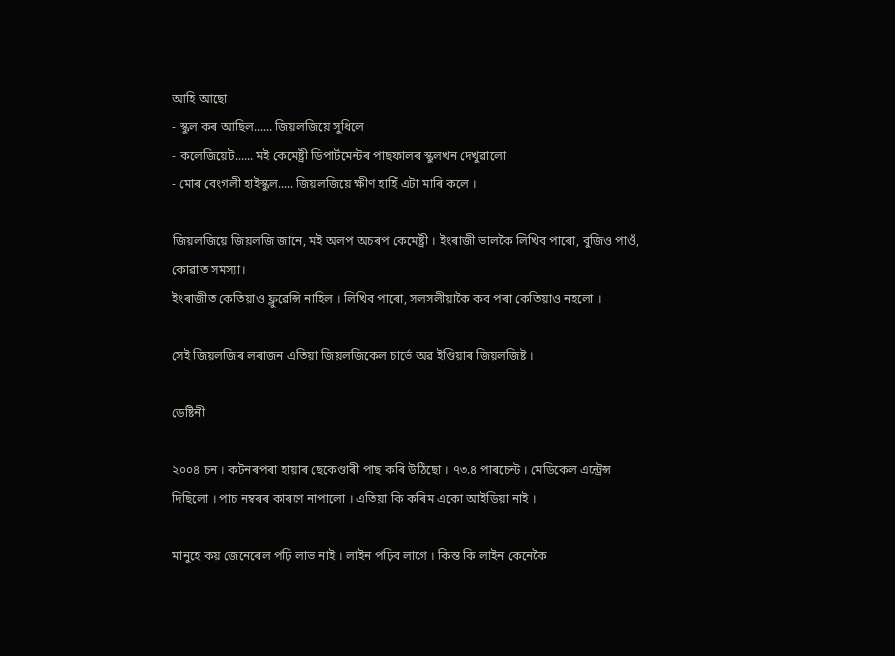আহি আছো
- স্কুল কৰ আছিল...... জিয়লজিয়ে সুধিলে
- কলেজিয়েট...... মই কেমেষ্ট্ৰী ডিপাৰ্টমেন্টৰ পাছফালৰ স্কুলখন দেখুৱালো
- মোৰ বেংগলী হাইস্কুল..... জিয়লজিয়ে ক্ষীণ হাহিঁ এটা মাৰি কলে ।

জিয়লজিয়ে জিয়লজি জানে, মই অলপ অচৰপ কেমেষ্ট্ৰী । ইংৰাজী ভালকৈ লিখিব পাৰো, বুজিও পাওঁ, কোৱাত সমস্যা।
ইংৰাজীত কেতিয়াও ফ্লুৱেন্সি নাহিল । লিখিব পাৰো, সলসলীয়াকৈ কব পৰা কেতিয়াও নহলো ।

সেই জিয়লজিৰ লৰাজন এতিয়া জিয়লজিকেল চাৰ্ভে অৱ ইণ্ডিয়াৰ জিয়লজিষ্ট ।

ডেষ্টিনী

২০০৪ চন । কটনৰপৰা হায়াৰ ছেকেণ্ডাৰী পাছ কৰি উঠিছো । ৭৩.৪ পাৰচেন্ট । মেডিকেল এন্ট্ৰেন্স দিছিলো । পাচ নম্বৰৰ কাৰণে নাপালো । এতিয়া কি কৰিম একো আইডিয়া নাই ।

মানুহে কয় জেনেৰেল পঢ়ি লাভ নাই । লাইন পঢ়িব লাগে । কিন্ত কি লাইন কেনেকৈ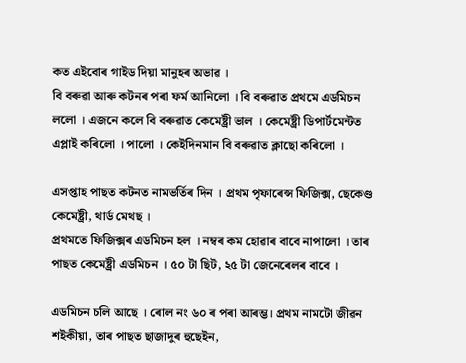কত এইবোৰ গাইড দিয়া মানুহৰ অভাৱ ।
বি বৰুৱা আৰু কটনৰ পৰা ফৰ্ম আনিলো । বি বৰুৱাত প্ৰথমে এডমিচন ললো । এজনে কলে বি বৰুৱাত কেমেষ্ট্ৰী ভাল । কেমেষ্ট্ৰী ডিপাৰ্টমেন্টত এপ্লাই কৰিলো । পালো । কেইদিনমান বি বৰুৱাত ক্লাছো কৰিলো ।

এসপ্তাহ পাছত কটনত নামভৰ্তিৰ দিন । প্ৰথম পৃফাৰেন্স ফিজিক্স, ছেকেণ্ড কেমেষ্ট্ৰী, থাৰ্ড মেথছ ।
প্ৰথমতে ফিজিক্সৰ এডমিচন হল । নম্বৰ কম হোৱাৰ বাবে নাপালো । তাৰ পাছত কেমেষ্ট্ৰী এডমিচন । ৫০ টা ছিট, ২৫ টা জেনেৰেলৰ বাবে ।

এডমিচন চলি আছে । ৰোল নং ৬০ ৰ পৰা আৰম্ভ। প্ৰথম নামটো জীৱন শইকীয়া, তাৰ পাছত ছাজাদুৰ হুছেইন,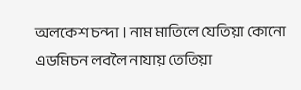অলকেশ চন্দা । নাম মাতিলে যেতিয়া কোনো এডমিচন লবলৈ নাযায় তেতিয়া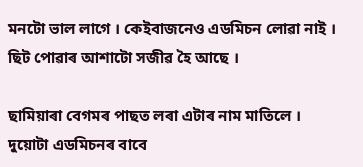মনটো ভাল লাগে । কেইবাজনেও এডমিচন লোৱা নাই । ছিট পোৱাৰ আশাটো সজীৱ হৈ আছে ।

ছামিয়াৰা বেগমৰ পাছত লৰা এটাৰ নাম মাতিলে । দুয়োটা এডমিচনৰ বাবে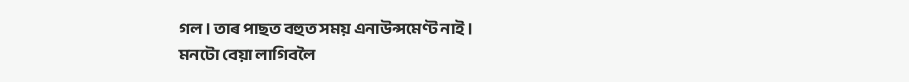গল । তাৰ পাছত বহুত সময় এনাউন্সমেণ্ট নাই ।
মনটো বেয়া লাগিবলৈ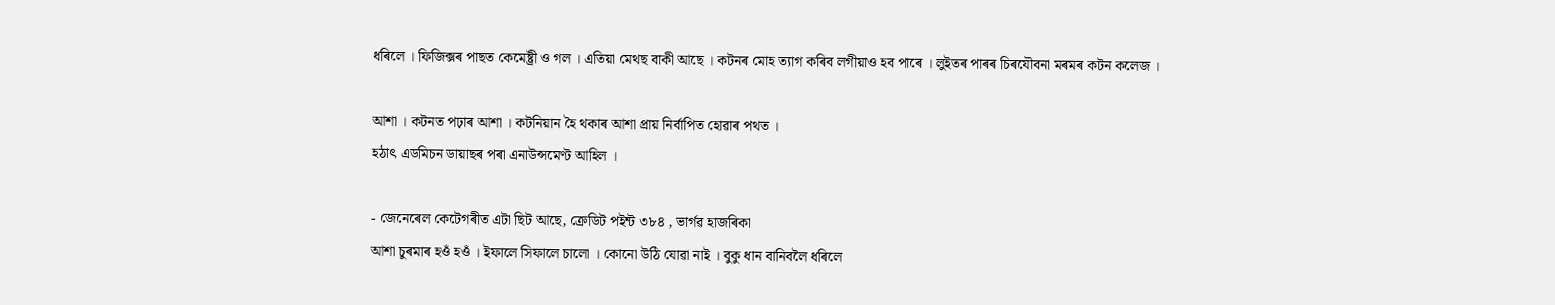ধৰিলে । ফিজিক্সৰ পাছত কেমেষ্ট্ৰী ও গল । এতিয়া মেথছ বাকী আছে । কটনৰ মোহ ত্যাগ কৰিব লগীয়াও হব পাৰে । লুইতৰ পাৰৰ চিৰযৌবনা মৰমৰ কটন কলেজ ।

আশা । কটনত পঢ়াৰ আশা । কটনিয়ান হৈ থকাৰ আশা প্ৰায় নিৰ্বাপিত হোৱাৰ পথত ।
হঠাৎ এডমিচন ডায়াছৰ পৰা এনাউন্সমেণ্ট আহিল ।

- জেনেৰেল কেটেগৰীত এটা ছিট আছে, ক্ৰেডিট পইন্ট ৩৮৪ , ভাৰ্গৱ হাজৰিকা
আশা চুৰমাৰ হওঁ হওঁ । ইফালে সিফালে চালো । কোনো উঠি যোৱা নাই । বুকু ধান বানিবলৈ ধৰিলে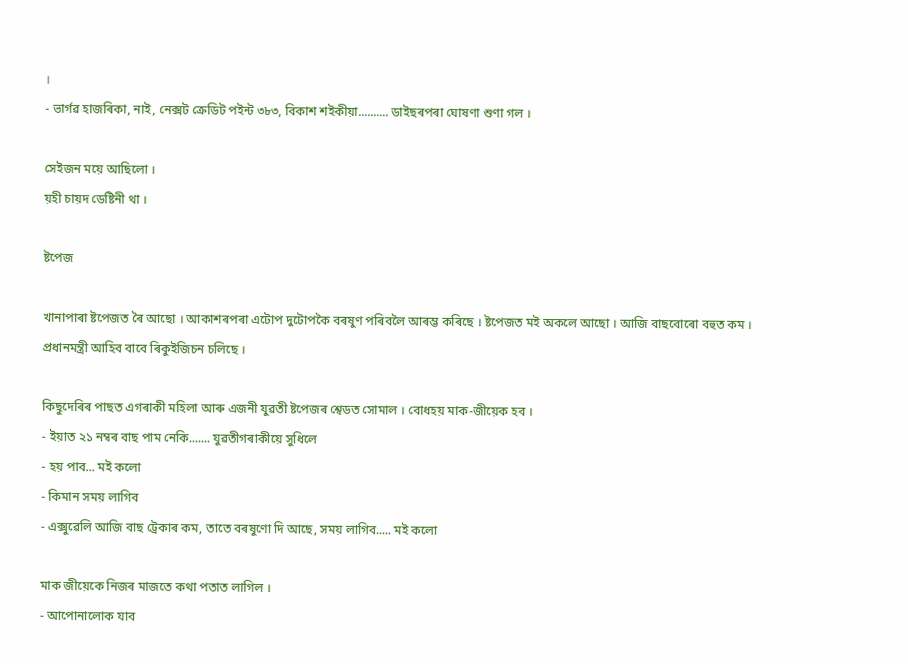।
- ভাৰ্গৱ হাজৰিকা, নাই, নেক্সট ক্ৰেডিট পইন্ট ৩৮৩, বিকাশ শইকীয়া.......... ডাইছৰপৰা ঘোষণা শুণা গল ।

সেইজন ময়ে আছিলো ।
য়হী চায়দ ডেষ্টিনী থা ।

ষ্টপেজ

খানাপাৰা ষ্টপেজত ৰৈ আছো । আকাশৰপৰা এটোপ দুটোপকৈ বৰষুণ পৰিবলৈ আৰম্ভ কৰিছে । ষ্টপেজত মই অকলে আছো । আজি বাছবোৰো বহুত কম । প্ৰধানমন্ত্ৰী আহিব বাবে ৰিকুইজিচন চলিছে ।

কিছুদেৰিৰ পাছত এগৰাকী মহিলা আৰু এজনী যুৱতী ষ্টপেজৰ শ্বেডত সোমাল । বোধহয় মাক-জীয়েক হব ।
- ইয়াত ২১ নম্বৰ বাছ পাম নেকি....... যুৱতীগৰাকীয়ে সুধিলে
- হয় পাব... মই কলো
- কিমান সময় লাগিব
- এক্সুৱেলি আজি বাছ ট্ৰেকাৰ কম, তাতে বৰষুণো দি আছে, সময় লাগিব..... মই কলো

মাক জীয়েকে নিজৰ মাজতে কথা পতাত লাগিল ।
- আপোনালোক যাব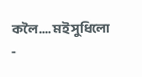কলৈ.... মই সুধিলো
-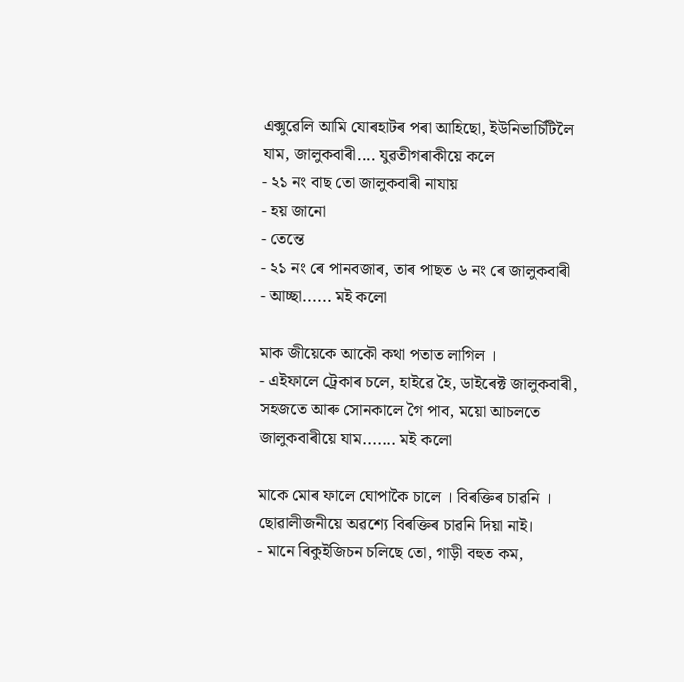এক্সুৱেলি আমি যোৰহাটৰ পৰা আহিছো, ইউনিভাৰ্চিটিলৈ যাম, জালুকবাৰী.... যুৱতীগৰাকীয়ে কলে
- ২১ নং বাছ তো জালুকবাৰী নাযায়
- হয় জানো
- তেন্তে
- ২১ নং ৰে পানবজাৰ, তাৰ পাছত ৬ নং ৰে জালুকবাৰী
- আচ্ছা...... মই কলো

মাক জীয়েকে আকৌ কথা পতাত লাগিল ।
- এইফালে ট্ৰেকাৰ চলে, হাইৱে হৈ, ডাইৰেক্ট জালুকবাৰী, সহজতে আৰু সোনকালে গৈ পাব, ময়ো আচলতে জালুকবাৰীয়ে যাম....... মই কলো

মাকে মোৰ ফালে ঘোপাকৈ চালে । বিৰক্তিৰ চাৱনি । ছোৱালীজনীয়ে অৱশ্যে বিৰক্তিৰ চাৱনি দিয়া নাই।
- মানে ৰিকুইজিচন চলিছে তো, গাড়ী বহুত কম,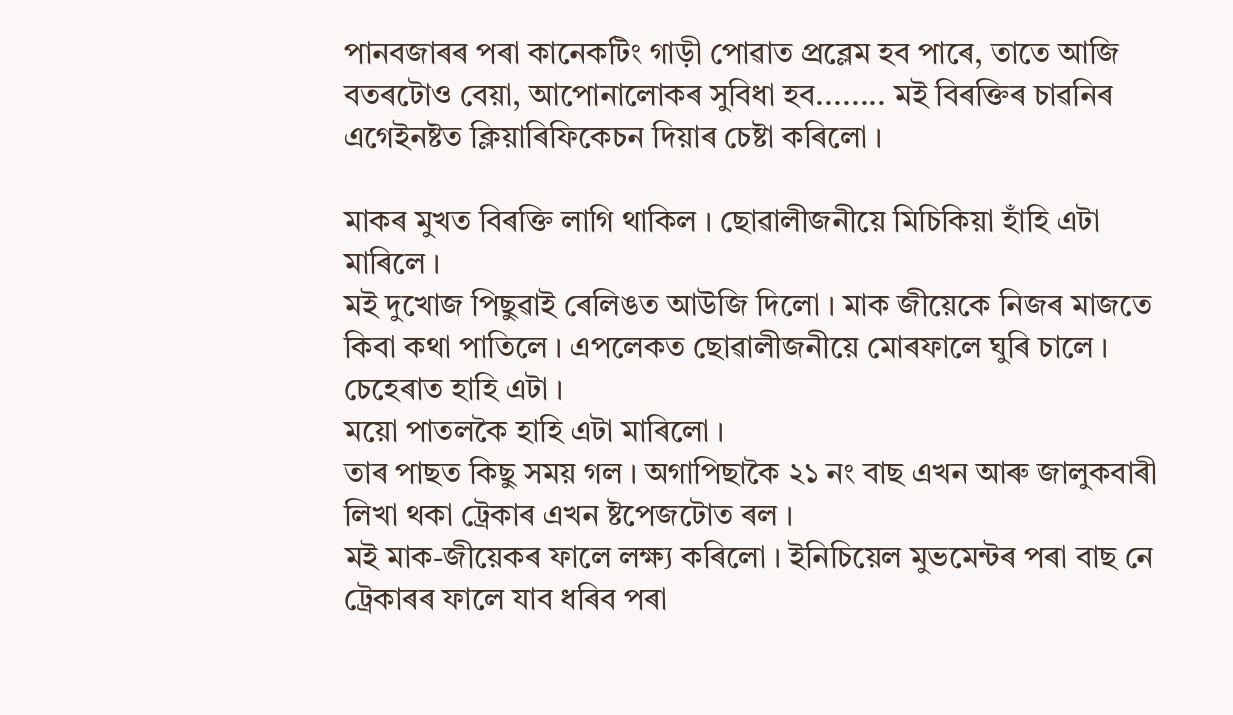পানবজাৰৰ পৰা কানেকটিং গাড়ী পোৱাত প্ৰব্লেম হব পাৰে, তাতে আজি বতৰটোও বেয়া, আপোনালোকৰ সুবিধা হব........ মই বিৰক্তিৰ চাৱনিৰ এগেইনষ্টত ক্লিয়াৰিফিকেচন দিয়াৰ চেষ্টা কৰিলো ।

মাকৰ মুখত বিৰক্তি লাগি থাকিল । ছোৱালীজনীয়ে মিচিকিয়া হাঁহি এটা মাৰিলে ।
মই দুখোজ পিছুৱাই ৰেলিঙত আউজি দিলো । মাক জীয়েকে নিজৰ মাজতে কিবা কথা পাতিলে । এপলেকত ছোৱালীজনীয়ে মোৰফালে ঘুৰি চালে । চেহেৰাত হাহি এটা ।
ময়ো পাতলকৈ হাহি এটা মাৰিলো ।
তাৰ পাছত কিছু সময় গল । অগাপিছাকৈ ২১ নং বাছ এখন আৰু জালুকবাৰী লিখা থকা ট্ৰেকাৰ এখন ষ্টপেজটোত ৰল ।
মই মাক-জীয়েকৰ ফালে লক্ষ্য কৰিলো । ইনিচিয়েল মুভমেন্টৰ পৰা বাছ নে ট্ৰেকাৰৰ ফালে যাব ধৰিব পৰা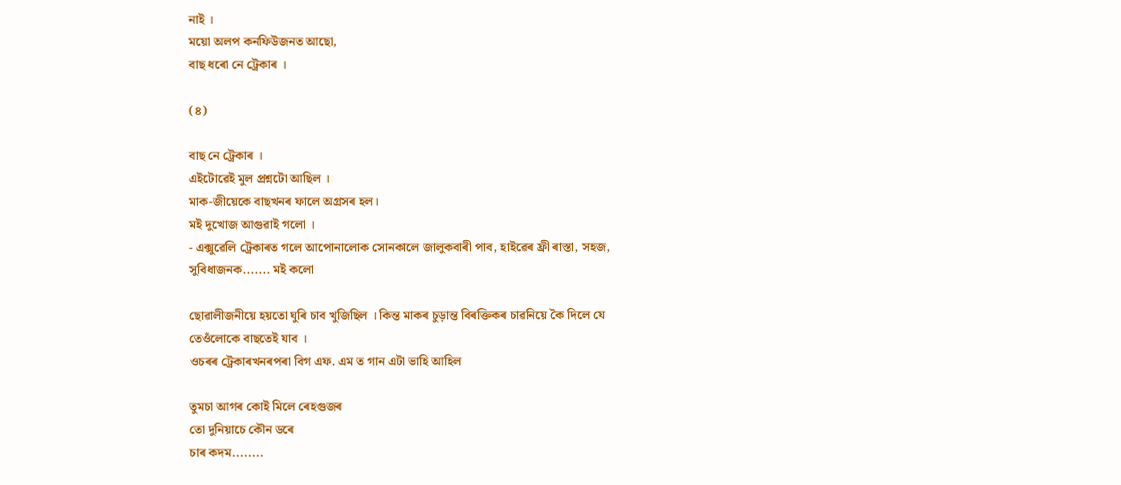নাই ।
ময়ো অলপ কনফিউজনত আছো,
বাছ ধৰো নে ট্ৰেকাৰ ।

(৪)

বাছ নে ট্ৰেকাৰ ।
এইটোৱেই মুল প্ৰশ্নটো আছিল ।
মাক-জীয়েকে বাছখনৰ ফালে অগ্ৰসৰ হল।
মই দুখোজ আগুৱাই গলো ।
- এক্সুৱেলি ট্ৰেকাৰত গলে আপোনালোক সোনকালে জালুকবাৰী পাব, হাইৱেৰ ফ্ৰী ৰাস্তা, সহজ, সুবিধাজনক....... মই কলো

ছোৱালীজনীয়ে হয়তো ঘুৰি চাব খুজিছিল । কিন্ত মাকৰ চুড়ান্ত বিৰক্তিকৰ চাৱনিয়ে কৈ দিলে যে তেওঁলোকে বাছতেই যাব ।
ওচৰৰ ট্ৰেকাৰখনৰপৰা বিগ এফ. এম ত গান এটা ভাহি আহিল

তুমচা আগৰ কোই মিলে ৰেহগুজৰ
তো দুনিয়াচে কৌন ডৰে
চাৰ কদম........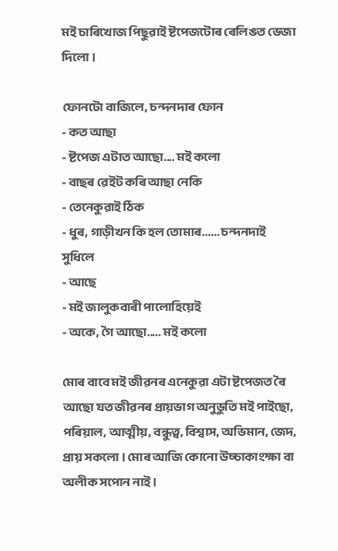মই চাৰিখোজ পিছুৱাই ষ্টপেজটোৰ ৰেলিঙত ভেজা দিলো ।

ফোনটো বাজিলে, চন্দনদাৰ ফোন
- কত আছা
- ষ্টপেজ এটাত আছো.... মই কলো
- বাছৰ ৱেইট কৰি আছা নেকি
- তেনেকুৱাই ঠিক
- ধুৰ, গাড়ীখন কি হল তোমাৰ...... চন্দনদাই সুধিলে
- আছে
- মই জালুকবাৰী পালোহিয়েই
- অকে, গৈ আছো..... মই কলো

মোৰ বাবে মই জীৱনৰ এনেকুৱা এটা ষ্টপেজত ৰৈ আছো যত জীৱনৰ প্ৰায়ভাগ অনুভুতি মই পাইছো, পৰিয়াল, আত্মীয়, বন্ধুত্ব, বিশ্বাস, অভিমান, জেদ, প্ৰায় সকলো । মোৰ আজি কোনো উচ্চাকাংক্ষা বা অলীক সপোন নাই ।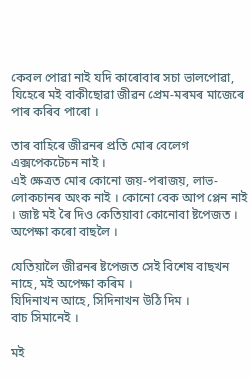কেবল পোৱা নাই যদি কাৰোবাৰ সচা ভালপোৱা, যিহেৰে মই বাকীছোৱা জীৱন প্ৰেম-মৰমৰ মাজেৰে পাৰ কৰিব পাৰো ।

তাৰ বাহিৰে জীৱনৰ প্ৰতি মোৰ বেলেগ এক্সপেকটেচন নাই ।
এই ক্ষেত্ৰত মোৰ কোনো জয়-পৰাজয়, লাভ-লোকচানৰ অংক নাই । কোনো বেক আপ প্লেন নাই । জাষ্ট মই ৰৈ দিও কেতিয়াবা কোনোবা ষ্টপেজত । অপেক্ষা কৰো বাছলৈ ।

যেতিয়ালৈ জীৱনৰ ষ্টপেজত সেই বিশেষ বাছখন নাহে, মই অপেক্ষা কৰিম ।
যিদিনাখন আহে, সিদিনাখন উঠি দিম ।
বাচ সিমানেই ।

মই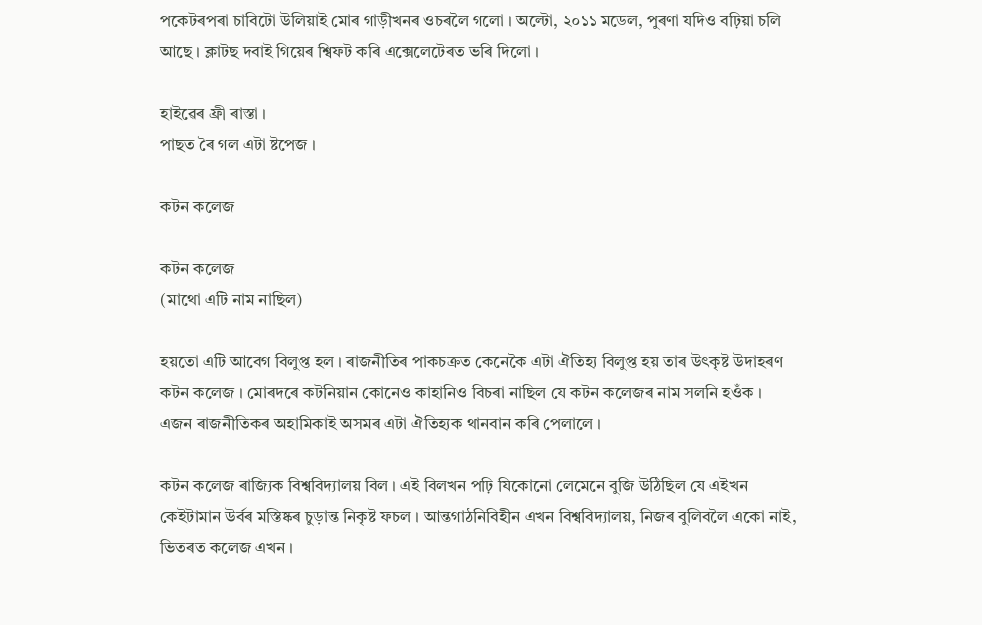পকেটৰপৰা চাবিটো উলিয়াই মোৰ গাড়ীখনৰ ওচৰলৈ গলো । অল্টো, ২০১১ মডেল, পুৰণা যদিও বঢ়িয়া চলি আছে । ক্লাটছ দবাই গিয়েৰ শ্বিফট কৰি এক্সেলেটেৰত ভৰি দিলো ।

হাইৱেৰ ফ্ৰী ৰাস্তা ।
পাছত ৰৈ গল এটা ষ্টপেজ ।

কটন কলেজ

কটন কলেজ
(মাথো এটি নাম নাছিল)

হয়তো এটি আবেগ বিলুপ্ত হল । ৰাজনীতিৰ পাকচক্ৰত কেনেকৈ এটা ঐতিহ্য বিলুপ্ত হয় তাৰ উৎকৃষ্ট উদাহৰণ কটন কলেজ । মোৰদৰে কটনিয়ান কোনেও কাহানিও বিচৰা নাছিল যে কটন কলেজৰ নাম সলনি হওঁক ।
এজন ৰাজনীতিকৰ অহামিকাই অসমৰ এটা ঐতিহ্যক থানবান কৰি পেলালে ।

কটন কলেজ ৰাজ্যিক বিশ্ববিদ্যালয় বিল । এই বিলখন পঢ়ি যিকোনো লেমেনে বুজি উঠিছিল যে এইখন কেইটামান উৰ্বৰ মস্তিষ্কৰ চুড়ান্ত নিকৃষ্ট ফচল । আন্তগাঠনিবিহীন এখন বিশ্ববিদ্যালয়, নিজৰ বুলিবলৈ একো নাই, ভিতৰত কলেজ এখন ।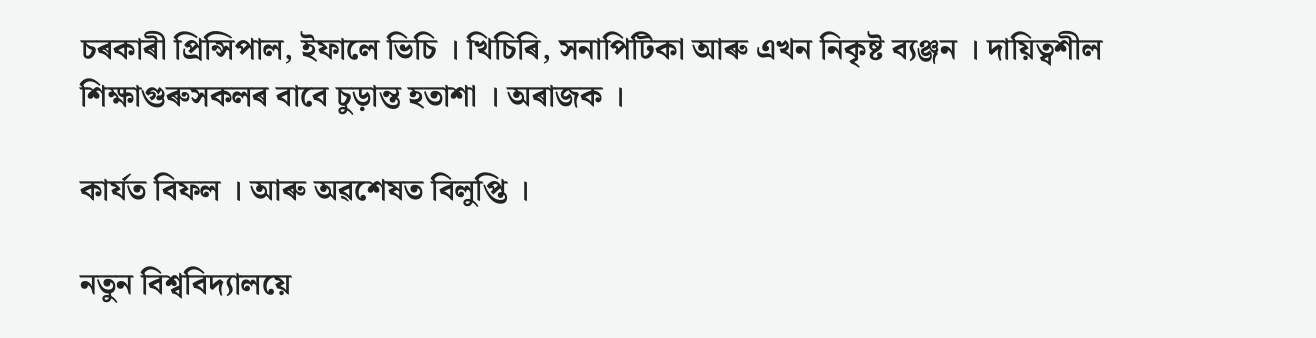চৰকাৰী প্ৰিন্সিপাল, ইফালে ভিচি । খিচিৰি, সনাপিটিকা আৰু এখন নিকৃষ্ট ব্যঞ্জন । দায়িত্বশীল শিক্ষাগুৰুসকলৰ বাবে চুড়ান্ত হতাশা । অৰাজক ।

কাৰ্যত বিফল । আৰু অৱশেষত বিলুপ্তি ।

নতুন বিশ্ববিদ্যালয়ে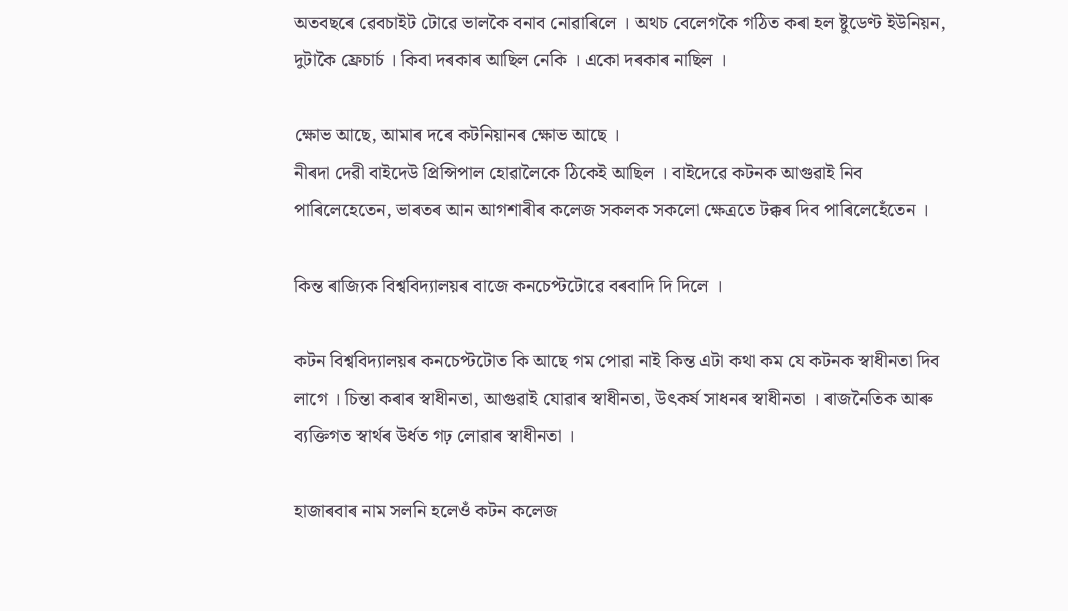অতবছৰে ৱেবচাইট টোৱে ভালকৈ বনাব নোৱাৰিলে । অথচ বেলেগকৈ গঠিত কৰা হল ষ্টুডেণ্ট ইউনিয়ন, দুটাকৈ ফ্ৰেচাৰ্চ । কিবা দৰকাৰ আছিল নেকি । একো দৰকাৰ নাছিল ।

ক্ষোভ আছে, আমাৰ দৰে কটনিয়ানৰ ক্ষোভ আছে ।
নীৰদা দেৱী বাইদেউ প্ৰিন্সিপাল হোৱালৈকে ঠিকেই আছিল । বাইদেৱে কটনক আগুৱাই নিব পাৰিলেহেতেন, ভাৰতৰ আন আগশাৰীৰ কলেজ সকলক সকলো ক্ষেত্ৰতে টক্কৰ দিব পাৰিলেহেঁতেন ।

কিন্ত ৰাজ্যিক বিশ্ববিদ্যালয়ৰ বাজে কনচেপ্টটোৱে বৰবাদি দি দিলে ।

কটন বিশ্ববিদ্যালয়ৰ কনচেপ্টটোত কি আছে গম পোৱা নাই কিন্ত এটা কথা কম যে কটনক স্বাধীনতা দিব লাগে । চিন্তা কৰাৰ স্বাধীনতা, আগুৱাই যোৱাৰ স্বাধীনতা, উৎকৰ্ষ সাধনৰ স্বাধীনতা । ৰাজনৈতিক আৰু ব্যক্তিগত স্বাৰ্থৰ উৰ্ধত গঢ় লোৱাৰ স্বাধীনতা ।

হাজাৰবাৰ নাম সলনি হলেওঁ কটন কলেজ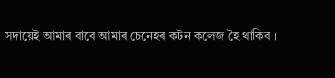সদায়েই আমাৰ বাবে আমাৰ চেনেহৰ কটন কলেজ হৈ থাকিব ।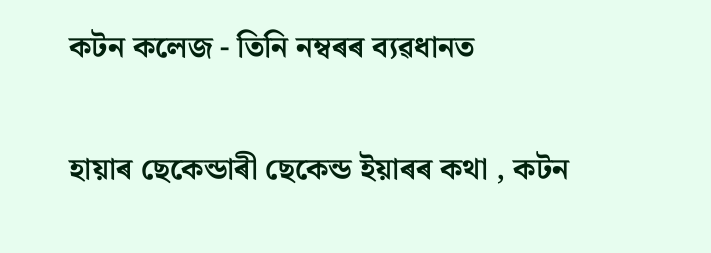কটন কলেজ - তিনি নম্বৰৰ ব্যৱধানত

হায়াৰ ছেকেন্ডাৰী ছেকেন্ড ইয়াৰৰ কথা , কটন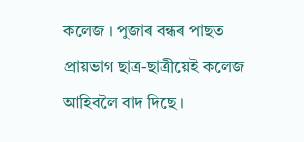কলেজ । পুজাৰ বন্ধৰ পাছত প্ৰায়ভাগ ছাত্ৰ-ছাত্ৰীয়েই কলেজ আহিবলৈ বাদ দিছে ।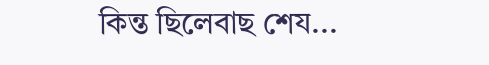কিন্ত ছিলেবাছ শেয...